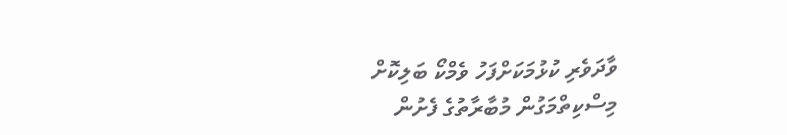ވާދަވެރި ކުޅުމަކަށްފަހު ވެމްކޯ ބަލިކޮށް މިސްކިތްމަގުން މުބާރާތުގެ ފެށުން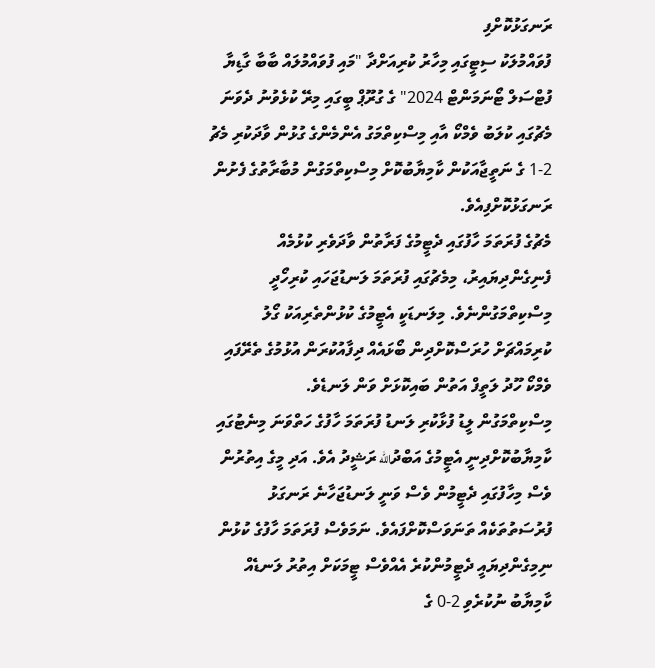ރަނގަޅުކޮށްފި
ފުވައްމުލަކު ސިޓީގައި މިހާރު ކުރިއަށްދާ "މައި ފުވައްމުލައް ބާބާ ގާޑިޔާ ފުޓްސަލް ޓޯނަމަންޓް 2024" ގެ ގުރޫޕް ބީގައި މިރޭ ކުޅެވުނު ދެވަނަ މެޗުގައި ކުލަބު ވެމްކޯ އާއި މިސްކިތްމަގު އެންމެންގެ ގުޅުން ވާދަކުރި މެޗު 2-1 ގެ ނަތީޖާއަކުން ކާމިޔާބުކޮށް މިސްކިތްމަގުން މުބާރާތުގެ ފެށުން ރަނގަޅުކޮށްފިއެވެ.
މެޗުގެ ފުރަތަމަ ހާފުގައި ދެޓީމުގެ ފަރާތުން ވާދަވެރި ކުޅުމެއް ފެނިގެންދިޔައިރު، މިމެޗުގައި ފުރަތަމަ ލަނޑުޖަހައި ކުރިހޯދީ މިސްކިތްމަގުންނެވެ. މިލަނޑަކީ އެޓީމުގެ ކުޅުންތެރިއަކު ގޯލު ކުރިމައްޗަށް ހުރަސްކޮށްދިން ބޯޅައެއް ދިފާއުކުރަން އުޅުމުގެ ތެރޭފައި ވެމްކޯ ހޫދު ލަތީފް އަތުން ބައިކޮޅަށް ވަން ލަނޑެވެ.
މިސްކިތްމަގުން ލީޑު ފުޅާކުރި ލަނޑު ފުރަތަމަ ހާފުގެ ހަތްވަނަ މިނެޓުގައި ކާމިޔާބުކޮށްދިނީ އެޓީމުގެ އަބްދުالله ރަޝީދު އެވެ. އަދި މީގެ އިތުރުން ވެސް މިހާފުގައި ދެޓީމުން ވެސް ވަނީ ލަނޑުޖަހާނެ ރަނގަޅު ފުރުސަތުތަކެއް ތަނަވަސްކޮށްފައެވެ. ނަމަވެސް ފުރަތަމަ ހާފުގެ ކުޅުން ނިމިގެންދިޔައީ ދެޓީމުންކުރެ އެއްވެސް ޓީމަކަށް އިތުރު ލަނޑެއް ކާމިޔާބު ނުކުރެވި 2-0 ގެ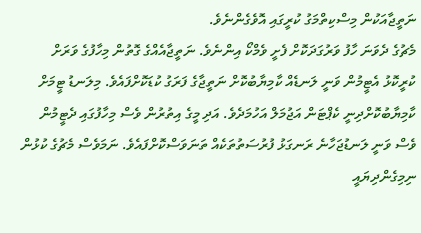ނަތީޖާއަކުން މިސްކިތްމަގު ކުރީގައި އޮވެގެންނެވެ.
މެޗުގެ ދެވަނަ ހާފު ވަރުގަދަކޮށް ފެށީ ވެމްކޯ އިންނެވެ. ނަތީޖާއެއްގެ ގޮތުން މިހާފުގެ ވަރަށް ކުރީކޮޅު އެޓީމުން ވަނީ ލަނޑެއް ކާމިޔާބުކޮށް ނަތީޖާގެ ފަރަގު ކުޑަކޮށްފައެވެ. މިލަނޑު ޓީމަށް ކާމިޔާބުކޮށްދިނީ ކެޕްޓަން އަޖުމަލް އަހުމަދެވެ. އަދި މީގެ އިތުރުން ވެސް މިހާފުގައި ދެޓީމުން ވެސް ވަނީ ލަނޑުޖަހާނެ ރަނގަޅު ފުރުސަތުތަކެއް ތަނަވަސްކޮށްފައެވެ. ނަމަވެސް މެޗުގެ ކުޅުން ނިމިގެންދިޔައީ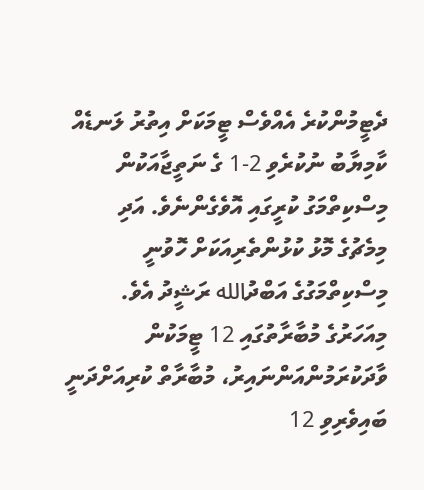ދެޓީމުންކުރެ އެއްވެސް ޓީމަކަށް އިތުރު ލަނޑެއް ކާމިޔާބު ނުކުރެވި 2-1 ގެ ނަތީޖާއަކުން މިސްކިތްމަގު ކުރީގައި އޮވެގެންނެވެ. އަދި މިމެޗުގެ މޮޅު ކުޅުންތެރިއަކަށް ހޮވުނީ މިސްކިތްމަގުގެ އަބްދުالله ރަޝީދު އެވެ.
މިއަހަރުގެ މުބާރާތުގައި 12 ޓީމަކުން ވާދަކުރަމުންއަންނައިރު، މުބާރާތް ކުރިއަށްދަނީ ބައިވެރިވި 12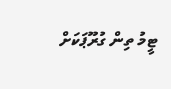ޓީމު ތިން ގުރޫޕަކަށް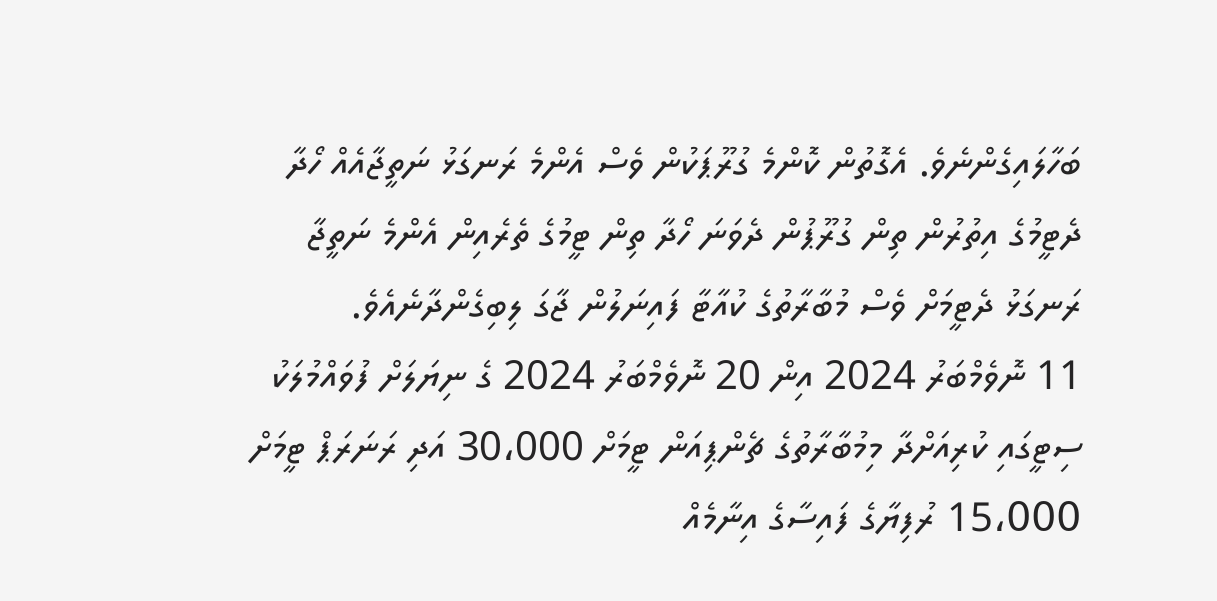ބަހާލައިގެންނެވެ. އެގޮތުން ކޮންމެ ގުރޫޕަކުން ވެސް އެންމެ ރަނގަޅު ނަތީޖާއެއް ހޯދާ ދެޓީމުގެ އިތުރުން ތިން ގުރޫޕުން ދެވަނަ ހޯދާ ތިން ޓީމުގެ ތެރެއިން އެންމެ ނަތީޖާ ރަނގަޅު ދެޓީމަށް ވެސް މުބާރާތުގެ ކުއާޓާ ފައިނަލުން ޖާގަ ލިބިގެންދާނެއެވެ.
11 ނޮވެމްބަރު 2024 އިން 20 ނޮވެމްބަރު 2024 ގެ ނިޔަލަށް ފުވައްމުލަކު ސިޓީގައި ކުރިއަށްދާ މިމުބާރާތުގެ ޗެންޕިއަން ޓީމަށް 30،000 އަދި ރަނަރަޕް ޓީމަށް 15،000 ރުފިޔާގެ ފައިސާގެ އިނާމެއް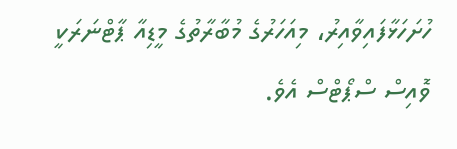ހުށަހަޅާފައިވާއިރު، މިއަހަރުގެ މުބާރާތުގެ މީޑިއާ ޕާޓްނަރަކީ ވޮއިސް ސްޕޯޓްސް އެވެ.